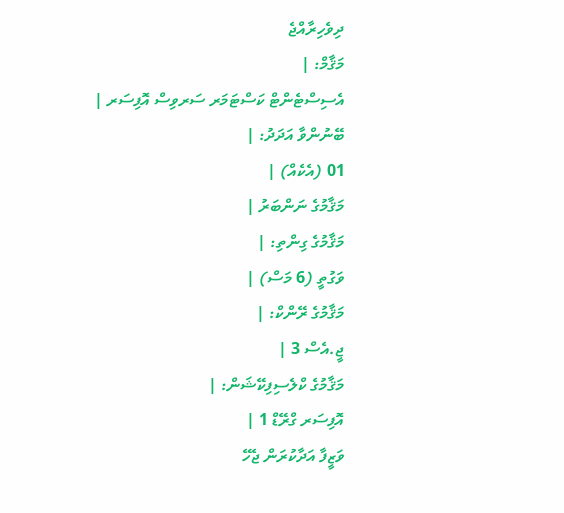ދިވެހިރާއްޖެ
މަޤާމް: |
އެސިސްޓެންޓް ކަސްޓަމަރ ސަރވިސް އޮފިސަރ |
ބޭނުންވާ އަދަދު: |
01 (އެކެއް) |
މަޤާމުގެ ނަންބަރު |
މަޤާމުގެ ގިންތި: |
ވަގުތީ (6 މަސް) |
މަޤާމުގެ ރޭންކް: |
ޖީ.އެސް 3 |
މަޤާމުގެ ކްލެސިފިކޭޝަން: |
އޮފިސަރ ގްރޭޑް 1 |
ވަޒީފާ އަދާކުރަން ޖެހޭ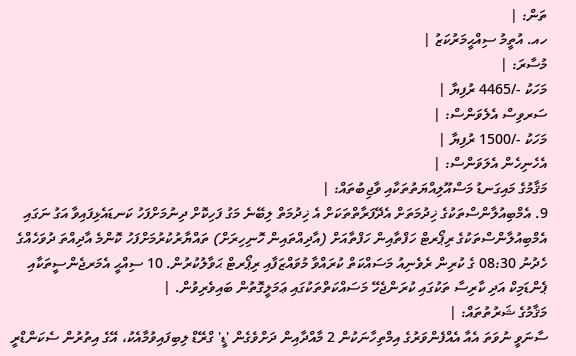ތަން: |
ހއ. އުތީމު ސިއްޙީމަރުކަޒު |
މުސާރަ: |
މަހަކު -/4465 ރުފިޔާ |
ސަރވިސް އެލެވަންސް: |
މަހަކު -/1500 ރުފިޔާ |
އެހެނިހެން އެލަވަންސް: |
މަޤާމުގެ މައިގަނޑު މަސްއޫލިއްޔަތުތަކާއި ވާޖިބުތައް: |
9. އެމްބިއުލާންސްތަކުގެ ޚިދުމަތަށް އެދޭފަރާތްތަކަށް އެ ޚިދުމަތް ލިބޭނެ މަގު ފަހިކޮށް ދިނުމަށްފަހު ކަނޑައެޅިފައިވާ އަގު ނަގައި އެމްބިއުލާންސްތަކުގެ ރިޕޯރޓް ހަފްތާއިން ހަފްތާއަށް (އާދިއްތައިން ހޮނިހިރަށް) ތައްޔާރުކުރުމަށްފަހު ކޮންމެ އާދިއްތަ ދުވަހެއްގެ ހެދުނު 08:30 ގެ ކުރިން ރެވެނިއު މަސައްކަތް ކުރައްވާ މުވައްޒަފާއި ރިޕޯރޓް ޙަވާލުކުރުން. 10 ސިއްޙީ އެމަރޖެންސީތަކާއި ޕެންޑަމިކް އަދި ކާރިސާ ތަކުގައި ކުރަންޖެހޭ މަސައްކަތްތަކުގައި ޢަމަލީގޮތުން ބައިވެރިވުން. |
މަޤާމުގެ ޝަރުތުތައް: |
ސާނަވީ ނުވަތަ އެއާ އެއްފެންވަރުގެ އިމްތިހާނަކުން 2 މާއްދާއިން ދަށްވެގެން 'ޑީ' ގްރޭޑް ލިބިފައިވުމާއެކު، އޭގެ އިތުރުން ސެކަންޑްރީ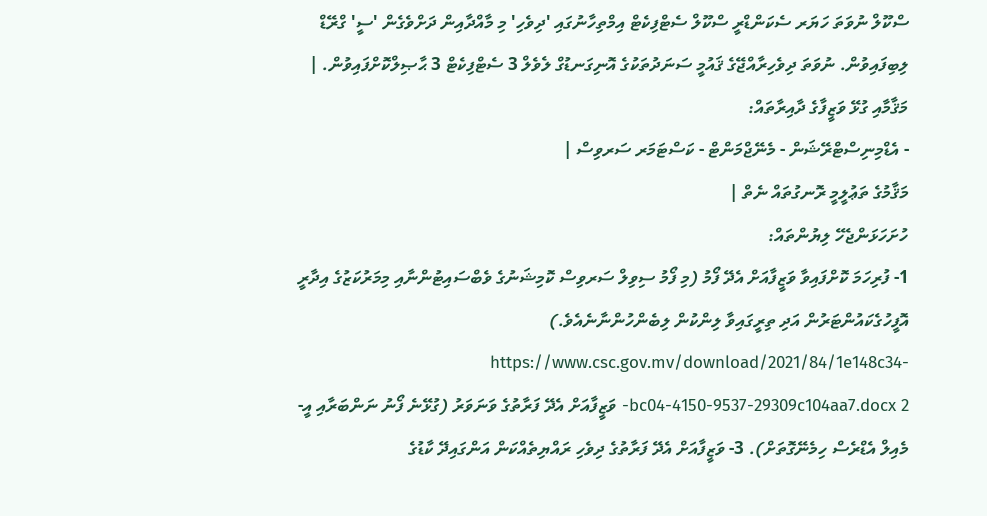ސްކޫލް ނުވަތަ ހަޔަރ ސެކަންޑްރީ ސްކޫލް ސެޓްފިކެޓް އިމްތިހާނުގައި 'ދިވެހި' މި މާއްދާއިން ދަށްވެގެން 'ސީ' ގްރޭޑް ލިބިފައިވުން. ނުވަތަ ދިވެހިރާއްޖޭގެ ޤައުމީ ސަނަދުތަކުގެ އޮނިގަނޑުގް ލެވެލް 3 ސެޓްފިކެޓް 3 ޙާޞިލްކޮށްފައިވުން. |
މަޤާމާއި ގުޅޭ ވަޒީފާގެ ދާއިރާތައް:
- އެޑްމިނިސްޓްރޭޝަން - މެނޭޖްމަންޓް - ކަސްޓަމަރ ސަރވިސް |
މަޤާމުގެ ތަޢުލީމީ ރޮނގުތައް ނެތް |
ހުށަހަޅަންޖެހޭ ލިޔުންތައް:
1- ފުރިހަމަ ކޮށްފައިވާ ވަޒީފާއަށް އެދޭ ފޯމު (މި ފޯމު ސިވިލް ސަރވިސް ކޮމިޝަނުގެ ވެބްސައިޓުންނާއި މިމަރުކަޒުގެ އިދާރީ އޮފީހުގެކައުންޓަރުން އަދި ތިރީގައިވާ ލިންކުން ލިބެންހުންނާނެއެވެ.) https://www.csc.gov.mv/download/2021/84/1e148c34-bc04-4150-9537-29309c104aa7.docx 2- ވަޒީފާއަށް އެދޭ ފަރާތުގެ ވަނަވަރު (ގުޅޭނެ ފޯނު ނަންބަރާއި އީ-މެއިލް އެޑްރެސް ހިމެނޭގޮތަށް). 3- ވަޒީފާއަށް އެދޭ ފަރާތުގެ ދިވެހި ރައްޔިތެއްކަން އަންގައިދޭ ކާޑުގެ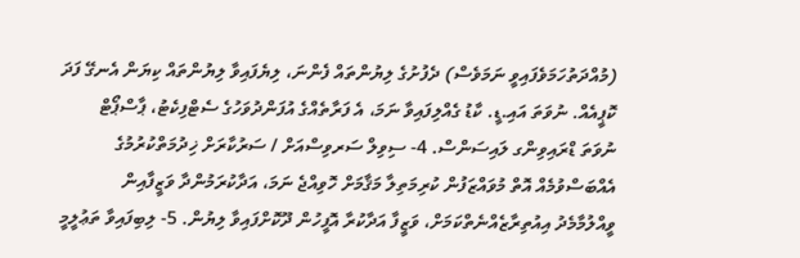(މުއްދަތުހަމަވެފައިވީ ނަމަވެސް) ދެފުށުގެ ލިޔުންތައް ފެންނަ، ލިޔެފައިވާ ލިޔުންތައް ކިޔަން އެނގޭ ފަދަ ކޮޕީއެއް. ނުވަތަ އައި.ޑީ. ކާޑު ގެއްލިފައިވާ ނަމަ، އެ ފަރާތެއްގެ އުފަންދުވަހުގެ ސެޓްފިކެޓު، ޕާސްޕޯޓް ނުވަތަ ޑްރައިވިންގ ލައިސަންސް. 4- ސިވިލް ސަރވިސްއަށް / ސަރުކާރަށް ޚިދުމަތްކުރުމުގެ އެއްބަސްވުމެއް އޮތް މުވައްޒަފުން ކުރިމަތިލާ މަޤާމަށް ހޮވިއްޖެ ނަމަ، އަދާކުރަމުންދާ ވަޒީފާއިން ވީއްލުމާމެދު އިއުތިރާޒެއްނެތްކަމަށް، ވަޒީފާ އަދާކުރާ އޮފީހުން ދޫކޮށްފައިވާ ލިޔުން. 5- ލިބިފައިވާ ތަޢުލީމީ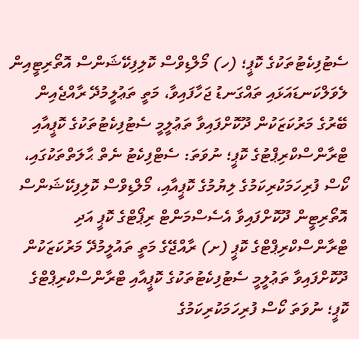ސެޓުފިކެޓުތަކުގެ ކޮޕީ؛ (ހ) މޯލްޑިވްސް ކޮލިފިކޭޝަންސް އޮތޯރިޓީއިން ލެވަލްކަނޑައަޅައި ތައްގަނޑު ޖަހާފައިވާ، މަތީ ތަޢުލީމުދޭ ރާއްޖެއިން ބޭރުގެ މަރުކަޒަކުން ދޫކޮށްފައިވާ ތަޢުލީމީ ސެޓުފިކެޓުތަކުގެ ކޮޕީއާއި ޓްރާންސްކްރިޕްޓުގެ ކޮޕީ؛ ނުވަތަ: ސެޓްފިކެޓު ނެތް ޙާލަތްތަކުގައި، ކޯސް ފުރިހަމަކުރިކަމުގެ ލިޔުމުގެ ކޮޕީއާއި، މޯލްޑިވްސް ކޮލިފިކޭޝަންސް އޮތޯރިޓީން ދޫކޮށްފައިވާ އެސެސްމަންޓް ރިޕޯޓްގެ ކޮޕީ އަދި ޓްރާންސްކްރިޕްޓްގެ ކޮޕީ (ށ) ރާއްޖޭގެ މަތީ ތައުލީމުދޭ މަރުކަޒަކުން ދޫކޮށްފައިވާ ތަޢުލީމީ ސެޓުފިކެޓުތަކުގެ ކޮޕީއާއި ޓްރާންސްކްރިޕްޓްގެ ކޮޕީ؛ ނުވަތަ ކޯސް ފުރިހަމަކުރިކަމުގެ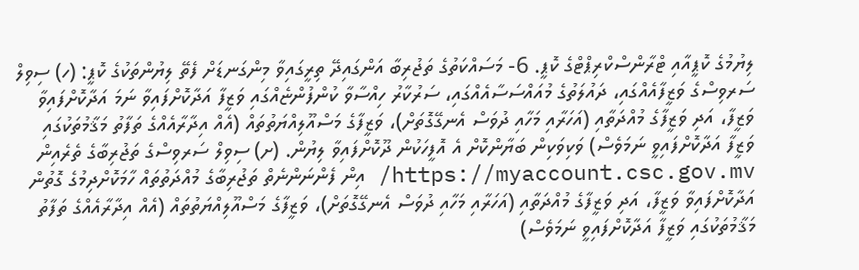ލިޔުމުގެ ކޮޕީއާއި ޓްރާންސްކްރިޕްޓްގެ ކޮޕީ. 6- މަސައްކަތުގެ ތަޖުރިބާ އަންގައިދޭ ތިރީގައިވާ މިންގަނޑަށް ފެތޭ ލިޔުންތަކުގެ ކޮޕީ: (ހ) ސިވިލް ސަރވިސްގެ ވަޒީފާއެއްގައި، ދައުލަތުގެ މުއައްސަސާއެއްގައި، ސަރުކާރު ހިއްސާވާ ކުންފުންޏެއްގައި ވަޒީފާ އަދާކޮށްފައިވާ ނަމަ އަދާކޮށްފައިވާ ވަޒީފާ، އަދި ވަޒީފާގެ މުއްދަތާއި (އަހަރާއި މަހާއި ދުވަސް އެނގޭގޮތަށް)، ވަޒީފާގެ މަސްއޫލިއްޔަތުތައް (އެއް އިދާރާއެއްގެ ތަފާތު މަޤާމުތަކުގައި ވަޒީފާ އަދާކޮށްފައިވީ ނަމަވެސް) ވަކިވަކިން ބަޔާންކޮށް އެ އޮފީހަކުން ދޫކޮށްފައިވާ ލިޔުން. (ށ) ސިވިލް ސަރވިސްގެ ތަޖުރިބާގެ ތެރެއިން https://myaccount.csc.gov.mv/ އިން ފެންނަންނެތް ތަޖުރިބާގެ މުއްދަތުތައް ހާމަކޮށްދިމުގެ ގޮތުން އަދާކޮށްފައިވާ ވަޒީފާ، އަދި ވަޒީފާގެ މުއްދަތާއި (އަހަރާއި މަހާއި ދުވަސް އެނގޭގޮތަށް)، ވަޒީފާގެ މަސްއޫލިއްޔަތުތައް (އެއް އިދާރާއެއްގެ ތަފާތު މަޤާމުތަކުގައި ވަޒީފާ އަދާކޮށްފައިވީ ނަމަވެސް)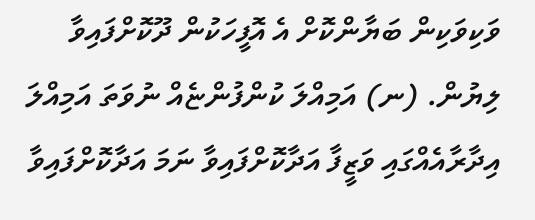ވަކިވަކިން ބަޔާންކޮށް އެ އޮފީހަކުން ދޫކޮށްފައިވާ ލިޔުން. (ނ) އަމިއްލަ ކުންފުންޏެއް ނުވަތަ އަމިއްލަ އިދާރާއެއްގައި ވަޒީފާ އަދާކޮށްފައިވާ ނަމަ އަދާކޮށްފައިވާ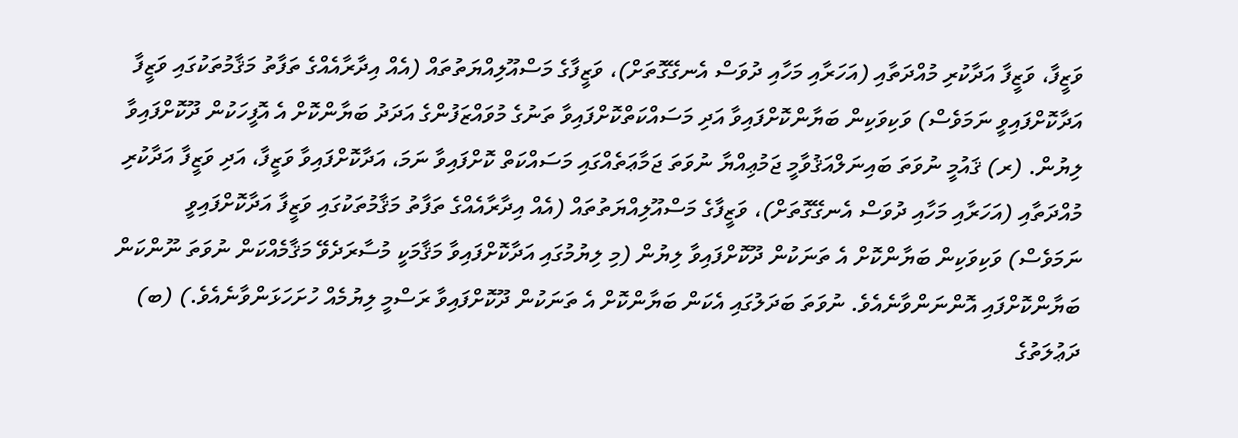ވަޒީފާ، ވަޒީފާ އަދާކުރި މުއްދަތާއި (އަހަރާއި މަހާއި ދުވަސް އެނގޭގޮތަށް)، ވަޒީފާގެ މަސްއޫލިއްޔަތުތައް (އެއް އިދާރާއެއްގެ ތަފާތު މަޤާމުތަކުގައި ވަޒީފާ އަދާކޮށްފައިވީ ނަމަވެސް) ވަކިވަކިން ބަޔާންކޮށްފައިވާ އަދި މަސައްކަތްކޮށްފައިވާ ތަނުގެ މުވައްޒަފުންގެ އަދަދު ބަޔާންކޮށް އެ އޮފީހަކުން ދޫކޮށްފައިވާ ލިޔުން. (ރ) ޤައުމީ ނުވަތަ ބައިނަލްއަޤުވާމީ ޖަމުޢިއްޔާ ނުވަތަ ޖަމާޢަތެއްގައި މަސައްކަތް ކޮށްފައިވާ ނަމަ، އަދާކޮށްފައިވާ ވަޒީފާ، އަދި ވަޒީފާ އަދާކުރި މުއްދަތާއި (އަހަރާއި މަހާއި ދުވަސް އެނގޭގޮތަށް)، ވަޒީފާގެ މަސްއޫލިއްޔަތުތައް (އެއް އިދާރާއެއްގެ ތަފާތު މަޤާމުތަކުގައި ވަޒީފާ އަދާކޮށްފައިވީ ނަމަވެސް) ވަކިވަކިން ބަޔާންކޮށް އެ ތަނަކުން ދޫކޮށްފައިވާ ލިޔުން (މި ލިޔުމުގައި އަދާކޮށްފައިވާ މަޤާމަކީ މުސާރަދެވޭ މަޤާމެއްކަން ނުވަތަ ނޫންކަން ބަޔާންކޮށްފައި އޮންނަންވާނެއެވެ. ނުވަތަ ބަދަލުގައި އެކަން ބަޔާންކޮށް އެ ތަނަކުން ދޫކޮށްފައިވާ ރަސްމީ ލިޔުމެއް ހުށަހަޅަންވާނެއެވެ.) (ބ) ދަޢުލަތުގެ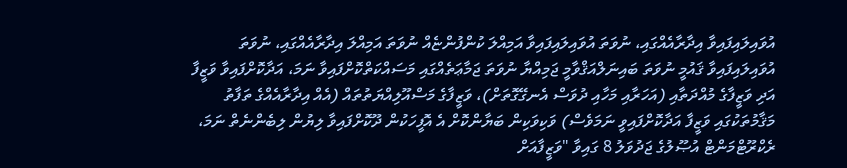އުވައިލައިފައިވާ އިދާރާއެއްގައި، ނުވަތަ އުވައިލައިފައިވާ އަމިއްލަ ކުންފުންޏެއް ނުވަތަ އަމިއްލަ އިދާރާއެއްގައި، ނުވަތަ އުވައިލައިފައިވާ ޤައުމީ ނުވަތަ ބައިނަލްއަޤްވާމީ ޖަމިއްޔާ ނުވަތަ ޖަމާޢަތެއްގައި މަސައްކަތްކޮށްފައިވާ ނަމަ، އަދާކޮށްފައިވާ ވަޒީފާ އަދި ވަޒީފާގެ މުއްދަތާއި (އަހަރާއި މަހާއި ދުވަސް އެނގޭގޮތަށް)، ވަޒީފާގެ މަސްއޫލިއްޔަތުތައް (އެއް އިދާރާއެއްގެ ތަފާތު މަޤާމުތަކުގައި ވަޒީފާ އަދާކޮށްފައިވީ ނަމަވެސް) ވަކިވަކިން ބަޔާންކޮށް އެ އޮފީހަކުން ދޫކޮށްފައިވާ ލިޔުން ލިބެންނެތް ނަމަ، ރެކްރޫޓްމަންޓް އުޞޫލުގެ ޖަދުވަލު 8 ގައިވާ "ވަޒީފާއަށް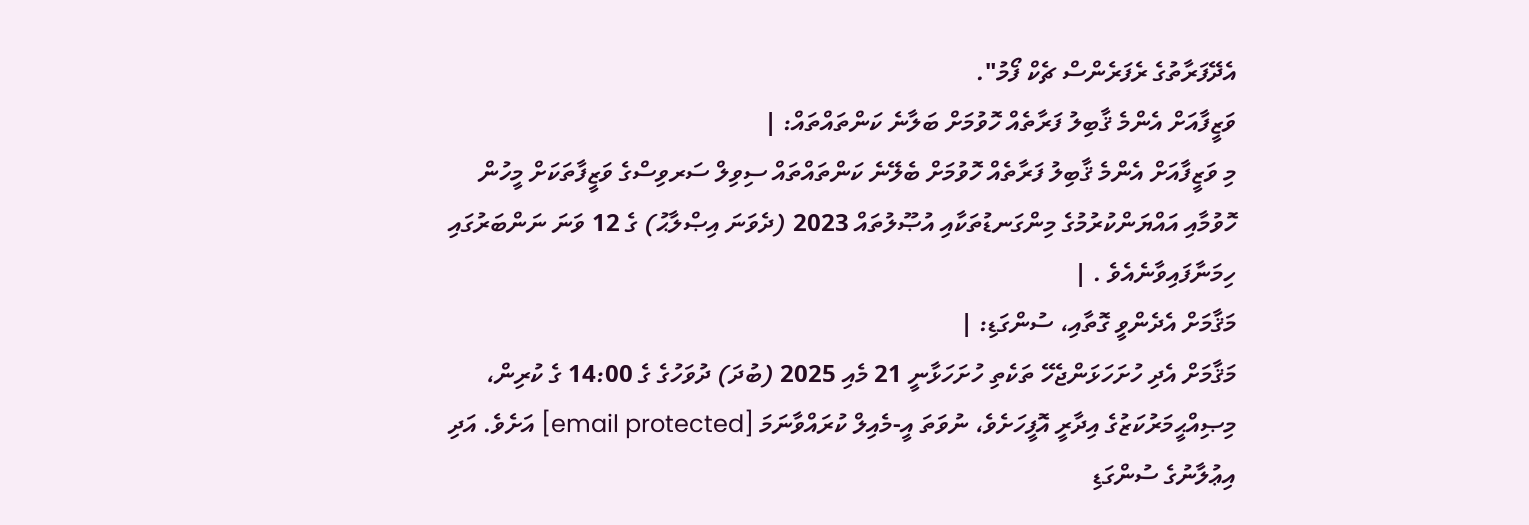އެދޭފަރާތުގެ ރެފަރެންސް ޗެކް ފޯމު".
ވަޒީފާއަށް އެންމެ ޤާބިލު ފަރާތެއް ހޮވުމަށް ބަލާނެ ކަންތައްތައް: |
މި ވަޒީފާއަށް އެންމެ ޤާބިލު ފަރާތެއް ހޮވުމަށް ބެލޭނެ ކަންތައްތައް ސިވިލް ސަރވިސްގެ ވަޒީފާތަކަށް މީހުން ހޮވުމާއި އައްޔަންކުރުމުގެ މިންގަނޑުތަކާއި އުޞޫލުތައް 2023 (ދެވަނަ އިޞްލާޙު) ގެ 12 ވަނަ ނަންބަރުގައި ހިމަނާފައިވާނެއެވެ . |
މަޤާމަށް އެދެންވީ ގޮތާއި، ސުންގަޑި: |
މަޤާމަށް އެދި ހުށަހަޅަންޖެހޭ ތަކެތި ހުށަހަޅާނީ 21 މެއި 2025 (ބުދަ) ދުވަހުގެ ގެ 14:00 ގެ ކުރިން، މިޞިއްޙީމަރުކަޒުގެ އިދާރީ އޮފީހަށެވެ، ނުވަތަ އީ-މެއިލް ކުރައްވާނަމަ [email protected] އަށެވެ. އަދި އިޢުލާނުގެ ސުންގަޑި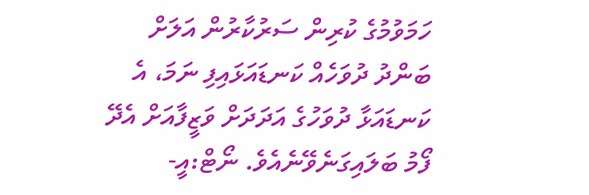ހަމަވުމުގެ ކުރިން ސަރުކާރުން އަލަށް ބަންދު ދުވަހެއް ކަނޑައަޅައިފި ނަމަ، އެ ކަނޑައަޅާ ދުވަހުގެ އަދަދަށް ވަޒީފާއަށް އެދޭ ފޯމު ބަލައިގަނެވޭނެއެވެ. ނޯޓް:އީ-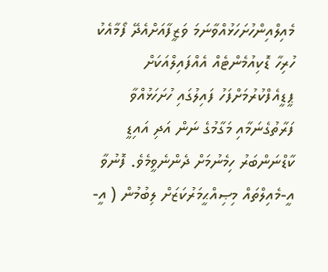މެއިލްއިންހުށަހަޅުއްވާނަމަ ވަޒީފާއަށްއެދޭ ފޯމާއެކު ހުރިހާ ޑޮކިއުމެންޓެއް އެއްފައިލްއަކަށް ޕީޑީއެފްކުރުމަށްފަހު ފައިލުގައި ހުށަހަޅުއްވާ ފަރާތުގެނަމާއި މަގާމުގެ ނަން އަދި އައިޑީ ކާޑްނަންބަރު ހިމެނުމަށް ދެންނެވީމެވެ. ފޮނުވާ އީ-މެއިލްތައް މިޞިއްޙީމަރުކަޒަށް ލިބުމުން ( އީ-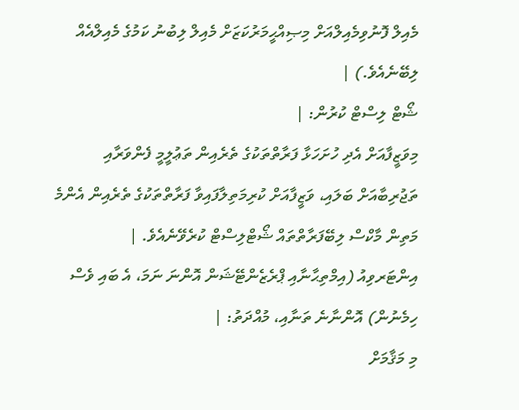މެއިލް ފޮނުވިމެއިލްއަށް މިޞިއްޙީމަރުކަޒަށް މެއިލް ލިބުނު ކަމުގެ މެއިލްއެއް ލިބޭނެއެވެ.) |
ޝޯޓް ލިސްޓް ކުރުން: |
މިވަޒީފާއަށް އެދި ހުށަހަޅާ ފަރާތްތަކުގެ ތެރެއިން ތަޢުލީމީ ފެންވަރާއި ތަޖުރިބާއަށް ބަލައި، ވަޒީފާއަށް ކުރިމަތިލާފައިވާ ފަރާތްތަކުގެ ތެރެއިން އެންމެ މަތިން މާކްސް ލިބޭފަރާތްތައް ޝޯޓްލިސްޓް ކުރެވޭނެއެވެ. |
އިންޓަރވިއު (އިމްތިޙާނާއި ޕްރެޒެންޓޭޝަން އޮންނަ ނަމަ، އެ ބައި ވެސް ހިމެނުން) އޮންނާނެ ތަނާއި، މުއްދަތު: |
މި މަޤާމަށް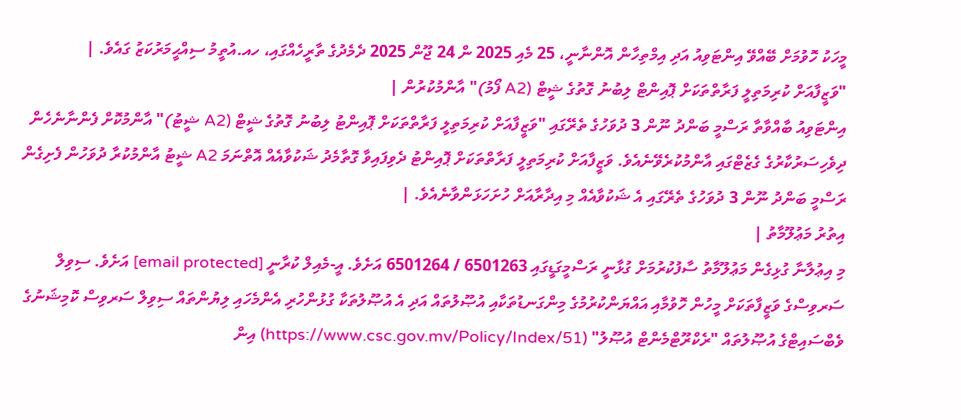މީހަކު ހޮވުމަށް ބޭއްވޭ އިންޓަވިއު އަދި އިމްތިހާން އޮންނާނީ، 25 މެއި 2025 ން 24 ޖޫން 2025 ދެމެދުގެ ތާރީހެއްގައި، ހއ.އުތީމު ސިއްޙީމަރުކަޒު ގައެވެ. |
"ވަޒީފާއަށް ކުރިމަތިލީ ފަރާތްތަކަށް ޕޮއިންޓް ލިބުނު ގޮތުގެ ޝީޓް (A2 ފޯމު)" އާންމުކުރުން |
އިންޓަވިއު ބާއްވާތާ ރަސްމީ ބަންދު ނޫން 3 ދުވަހުގެ ތެރޭގައި "ވަޒީފާއަށް ކުރިމަތިލީ ފަރާތްތަކަށް ޕޮއިންޓު ލިބުނު ގޮތުގެ ޝީޓް (A2 ޝީޓު)" އާންމުކޮށް ފެންނާނެހެން ދިވެހިސަރުކާރުގެ ގެޒެޓްގައި އާންމުކުރެވޭނެއެވެ. ވަޒީފާއަށް ކުރިމަތިލީ ފަރާތްތަކަށް ޕޮއިންޓު ދެވިފައިވާ ގޮތާމެދު ޝަކުވާއެއް އޮތްނަމަ A2 ޝީޓު އާންމުކުރާ ދުވަހުން ފެށިގެން ރަސްމީ ބަންދު ނޫން 3 ދުވަހުގެ ތެރޭގައި އެ ޝަކުވާއެއް މި އިދާރާއަށް ހުށަހަޅަންވާނެއެވެ. |
އިތުރު މަޢުލޫމާތު |
މި އިޢުލާނާ ގުޅިގެން މަޢުލޫމާތު ސާފުކުރުމަށް ގުޅާނީ ރަސްމީގަޑީގައި 6501263 / 6501264 އަށެވެ. އީ-މެއިލް ކުރާނީ [email protected] އަށެވެ. ސިވިލް ސަރވިސްގެ ވަޒީފާތަކަށް މީހުން ހޮވުމާއި އައްޔަންކުރުމުގެ މިންގަނޑުތަކާއި އުޞޫލުތައް އަދި އެ އުޞޫލުތަކާ ގުޅުންހުރި އެންމެހައި ލިޔުންތައް ސިވިލް ސަރވިސް ކޮމިޝަނުގެ ވެބްސައިޓްގެ އުޞޫލުތައް "ރެކްރޫޓްމެންޓް އުޞޫލު" (https://www.csc.gov.mv/Policy/Index/51) އިން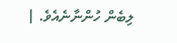ލިބެން ހުންނާނެއެވެ. |